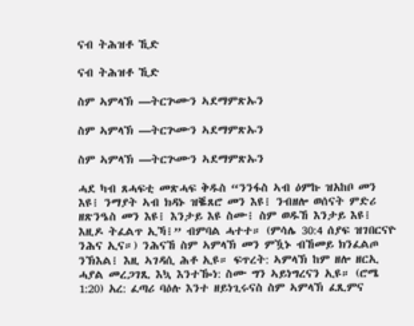ናብ ትሕዝቶ ኺድ

ናብ ትሕዝቶ ኺድ

ስም ኣምላኽ —ትርጕሙን ኣደማምጽኡን

ስም ኣምላኽ —ትርጕሙን ኣደማምጽኡን

ስም ኣምላኽ —ትርጕሙን ኣደማምጽኡን

ሓደ ካብ ጸሓፍቲ መጽሓፍ ቅዱስ “ንንፋስ ኣብ ዕምኩ ዝአከቦ መን እዩ፧ ንማያት ኣብ ክዳኑ ዝቘጸሮ መን እዩ፧ ንብዘሎ ወሰናት ምድሪ ዘጽንዔስ መን እዩ፧ እንታይ እዩ ስሙ፧ ስም ወዱኸ እንታይ እዩ፧ እዚዶ ትፈልጥ ኢኻ፧” ብምባል ሓተተ። (ምሳሌ 30:4 ሰያፍ ዝገበርናዮ ንሕና ኢና።) ንሕናኸ ስም ኣምላኽ መን ምዃኑ ብኸመይ ክንፈልጦ ንኽእል፧ እዚ ኣገዳሲ ሕቶ ኢዩ። ፍጥረት: ኣምላኽ ከም ዘሎ ዘርኢ ሓያል መረጋገጺ እኳ እንተዀነ: ስሙ ግን ኣይነግረናን ኢዩ። (ሮሜ 1:20) አረ: ፈጣሪ ባዕሉ እንተ ዘይነጊሩናስ ስም ኣምላኽ ፈጺምና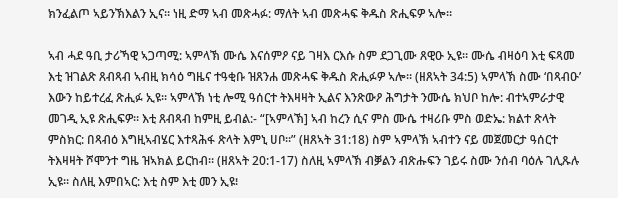ክንፈልጦ ኣይንኽእልን ኢና። ነዚ ድማ ኣብ መጽሓፉ: ማለት ኣብ መጽሓፍ ቅዱስ ጽሒፍዎ ኣሎ።

ኣብ ሓደ ዓቢ ታሪኻዊ ኣጋጣሚ: ኣምላኽ ሙሴ እናሰምዖ ናይ ገዛእ ርእሱ ስም ደጋጊሙ ጸዊዑ ኢዩ። ሙሴ ብዛዕባ እቲ ፍጻመ እቲ ዝገልጽ ጸብጻብ ኣብዚ ክሳዕ ግዜና ተዓቂቡ ዝጸንሐ መጽሓፍ ቅዱስ ጽሒፉዎ ኣሎ። (ዘጸኣት 34:5) ኣምላኽ ስሙ ‘በጻብዑ’ እውን ከይተረፈ ጽሒፉ ኢዩ። ኣምላኽ ነቲ ሎሚ ዓሰርተ ትእዛዛት ኢልና እንጽውዖ ሕግታት ንሙሴ ክህቦ ከሎ: ብተኣምራታዊ መገዲ ኢዩ ጽሒፍዎ። እቲ ጸብጻብ ከምዚ ይብል:- “[ኣምላኽ] ኣብ ከረን ሲና ምስ ሙሴ ተዛሪቡ ምስ ወድኤ: ክልተ ጽላት ምስክር: በጻብዕ እግዚኣብሄር እተጻሕፋ ጽላት እምኒ ሀቦ።” (ዘጸኣት 31:18) ስም ኣምላኽ ኣብተን ናይ መጀመርታ ዓሰርተ ትእዛዛት ሾሞንተ ግዜ ዝኣክል ይርከብ። (ዘጸኣት 20:1-17) ስለዚ ኣምላኽ ብቓልን ብጽሑፍን ገይሩ ስሙ ንሰብ ባዕሉ ገሊጹሉ ኢዩ። ስለዚ እምበኣር: እቲ ስም እቲ መን ኢዩ፧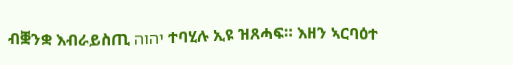ብቛንቋ እብራይስጢ יהוה ተባሂሉ ኢዩ ዝጸሓፍ። እዘን ኣርባዕተ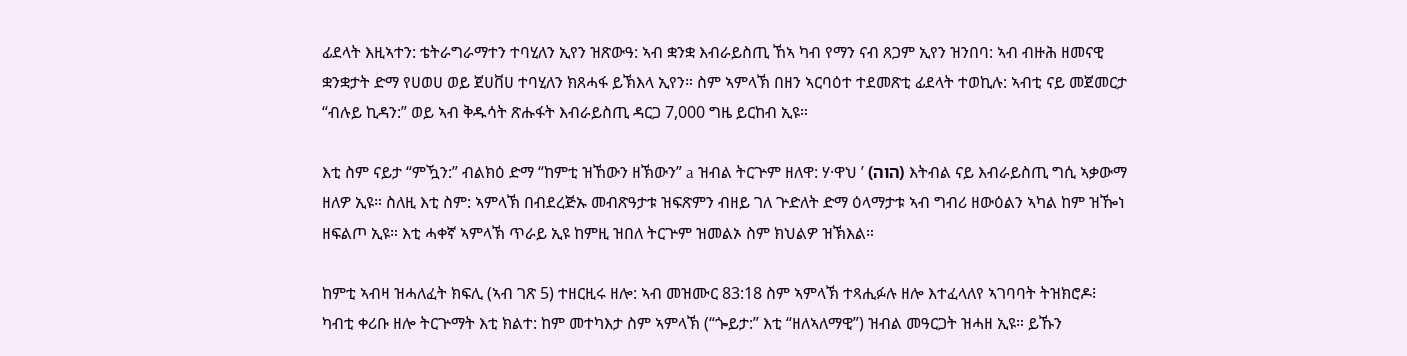ፊደላት እዚኣተን: ቴትራግራማተን ተባሂለን ኢየን ዝጽውዓ: ኣብ ቋንቋ እብራይስጢ ኸኣ ካብ የማን ናብ ጸጋም ኢየን ዝንበባ: ኣብ ብዙሕ ዘመናዊ ቋንቋታት ድማ የሀወሀ ወይ ጀሀቨሀ ተባሂለን ክጸሓፋ ይኽእላ ኢየን። ስም ኣምላኽ በዘን ኣርባዕተ ተደመጽቲ ፊደላት ተወኪሉ: ኣብቲ ናይ መጀመርታ “ብሉይ ኪዳን:” ወይ ኣብ ቅዱሳት ጽሑፋት እብራይስጢ ዳርጋ 7,000 ግዜ ይርከብ ኢዩ።

እቲ ስም ናይታ “ምዃን:” ብልክዕ ድማ “ከምቲ ዝኸውን ዘኽውን” a ዝብል ትርጕም ዘለዋ: ሃ·ዋህ ʹ (הוה) እትብል ናይ እብራይስጢ ግሲ ኣቃውማ ዘለዎ ኢዩ። ስለዚ እቲ ስም: ኣምላኽ በብደረጅኡ መብጽዓታቱ ዝፍጽምን ብዘይ ገለ ጕድለት ድማ ዕላማታቱ ኣብ ግብሪ ዘውዕልን ኣካል ከም ዝዀነ ዘፍልጦ ኢዩ። እቲ ሓቀኛ ኣምላኽ ጥራይ ኢዩ ከምዚ ዝበለ ትርጕም ዝመልኦ ስም ክህልዎ ዝኽእል።

ከምቲ ኣብዛ ዝሓለፈት ክፍሊ (ኣብ ገጽ 5) ተዘርዚሩ ዘሎ: ኣብ መዝሙር 83:18 ስም ኣምላኽ ተጻሒፉሉ ዘሎ እተፈላለየ ኣገባባት ትዝክሮዶ፧ ካብቲ ቀሪቡ ዘሎ ትርጕማት እቲ ክልተ: ከም መተካእታ ስም ኣምላኽ (“ጐይታ:” እቲ “ዘለኣለማዊ”) ዝብል መዓርጋት ዝሓዘ ኢዩ። ይኹን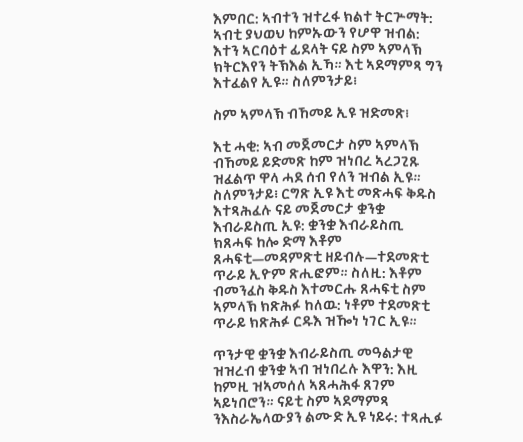እምበር: ኣብተን ዝተረፋ ክልተ ትርጕማት: ኣብቲ ያህወህ ከምኡውን የሆዋ ዝብል: እተን ኣርባዕተ ፊደላት ናይ ስም ኣምላኽ ክትርእየን ትኽእል ኢኻ። እቲ ኣደማምጻ ግን እተፈልየ ኢዩ። ስለምንታይ፧

ስም ኣምላኽ ብኸመይ ኢዩ ዝድመጽ፧

እቲ ሓቂ: ኣብ መጀመርታ ስም ኣምላኽ ብኸመይ ይድመጽ ከም ዝነበረ ኣረጋጊጹ ዝፈልጥ ዋላ ሓደ ሰብ የለን ዝብል ኢዩ። ስለምንታይ፧ ርግጽ ኢዩ እቲ መጽሓፍ ቅዱስ እተጻሕፈሉ ናይ መጀመርታ ቋንቋ እብራይስጢ ኢዩ: ቋንቋ እብራይስጢ ክጸሓፍ ከሎ ድማ እቶም ጸሓፍቲ—መዳምጽቲ ዘይብሉ—ተደመጽቲ ጥራይ ኢዮም ጽሒፎም። ስለዚ: እቶም ብመንፈስ ቅዱስ እተመርሑ ጸሓፍቲ ስም ኣምላኽ ክጽሕፉ ከለዉ: ነቶም ተደመጽቲ ጥራይ ክጽሕፉ ርዱእ ዝዀነ ነገር ኢዩ።

ጥንታዊ ቋንቋ እብራይስጢ መዓልታዊ ዝዝረብ ቋንቋ ኣብ ዝነበረሉ እዋን: እዚ ከምዚ ዝኣመሰለ ኣጸሓሕፋ ጸገም ኣይነበሮን። ናይቲ ስም ኣደማምጻ ንእስራኤላውያን ልሙድ ኢዩ ነይሩ: ተጻሒፉ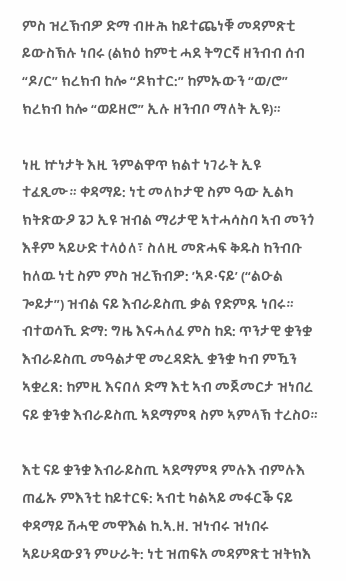ምስ ዝረኽብዎ ድማ ብዙሕ ከይተጨነቑ መዳምጽቲ ይውስኽሉ ነበሩ (ልክዕ ከምቲ ሓደ ትግርኛ ዘንብብ ሰብ “ዶ/ር” ክረክብ ከሎ “ዶክተር:” ከምኡውን “ወ/ሮ” ክረክብ ከሎ “ወይዘሮ” ኢሉ ዘንብቦ ማለት ኢዩ)።

ነዚ ኵነታት እዚ ንምልዋጥ ክልተ ነገራት ኢዩ ተፈጺሙ። ቀዳማይ: ነቲ መለኮታዊ ስም ዓው ኢልካ ክትጽውዖ ጌጋ ኢዩ ዝብል ማሪታዊ ኣተሓሳስባ ኣብ መንጎ እቶም ኣይሁድ ተላዕለ፣ ስለዚ መጽሓፍ ቅዱስ ከንብቡ ከለዉ ነቲ ስም ምስ ዝረኽብዎ: ’ኣዶ·ናይʹ (“ልዑል ጐይታ”) ዝብል ናይ እብራይስጢ ቃል የድምጹ ነበሩ። ብተወሳኺ ድማ: ግዜ እናሓለፈ ምስ ከደ: ጥንታዊ ቋንቋ እብራይስጢ መዓልታዊ መረዳድኢ ቋንቋ ካብ ምዃን ኣቋረጸ: ከምዚ እናበለ ድማ እቲ ኣብ መጀመርታ ዝነበረ ናይ ቋንቋ እብራይስጢ ኣደማምጻ ስም ኣምላኽ ተረስዐ።

እቲ ናይ ቋንቋ እብራይስጢ ኣደማምጻ ምሉእ ብምሉእ ጠፊኡ ምእንቲ ከይተርፍ: ኣብቲ ካልኣይ መፋርቕ ናይ ቀዳማይ ሽሓዊ መዋእል ከ.ኣ.ዘ. ዝነብሩ ዝነበሩ ኣይሁዳውያን ምሁራት: ነቲ ዝጠፍአ መዳምጽቲ ዝትክእ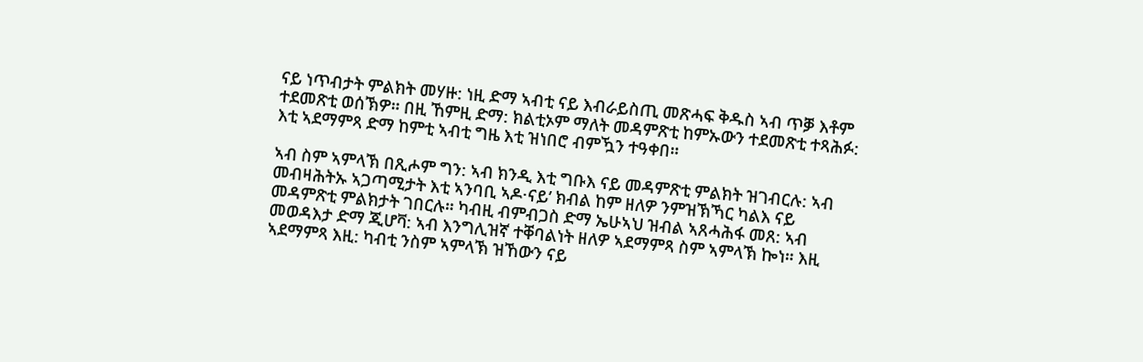ናይ ነጥብታት ምልክት መሃዙ: ነዚ ድማ ኣብቲ ናይ እብራይስጢ መጽሓፍ ቅዱስ ኣብ ጥቓ እቶም ተደመጽቲ ወሰኽዎ። በዚ ኸምዚ ድማ: ክልቲኦም ማለት መዳምጽቲ ከምኡውን ተደመጽቲ ተጻሕፉ: እቲ ኣደማምጻ ድማ ከምቲ ኣብቲ ግዜ እቲ ዝነበሮ ብምዃን ተዓቀበ።

ኣብ ስም ኣምላኽ በጺሖም ግን: ኣብ ክንዲ እቲ ግቡእ ናይ መዳምጽቲ ምልክት ዝገብርሉ: ኣብ መብዛሕትኡ ኣጋጣሚታት እቲ ኣንባቢ ኣዶ·ናይʹ ክብል ከም ዘለዎ ንምዝኽኻር ካልእ ናይ መዳምጽቲ ምልክታት ገበርሉ። ካብዚ ብምብጋስ ድማ ኤሁኣህ ዝብል ኣጸሓሕፋ መጸ: ኣብ መወዳእታ ድማ ጂሆቫ: ኣብ እንግሊዝኛ ተቐባልነት ዘለዎ ኣደማምጻ ስም ኣምላኽ ኰነ። እዚ ኣደማምጻ እዚ: ካብቲ ንስም ኣምላኽ ዝኸውን ናይ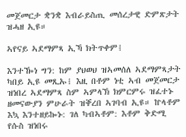መጀመርታ ቋንቋ እብራይስጢ መሰረታዊ ድምጽታት ዝሓዘ ኢዩ።

ኣየናይ ኣደማምጻ ኢኻ ክትጥቀም፧

እንተዀነ ግን: ከም ያህወህ ዝኣመሰለ ኣደማምጻታት ካበይ ኢዩ መጺኡ፧ እዚ በቶም ነቲ ኣብ መጀመርታ ዝነበረ ኣደማምጻ ስም ኣምላኽ ክምርምሩ ዝፈተኑ ዘመናውያን ምሁራት ዝቐረበ ኣገባብ ኢዩ። ኵላቶም እኳ እንተዘይኰኑ: ገለ ካብኣቶም: እቶም ቅድሚ የሱስ ዝነበሩ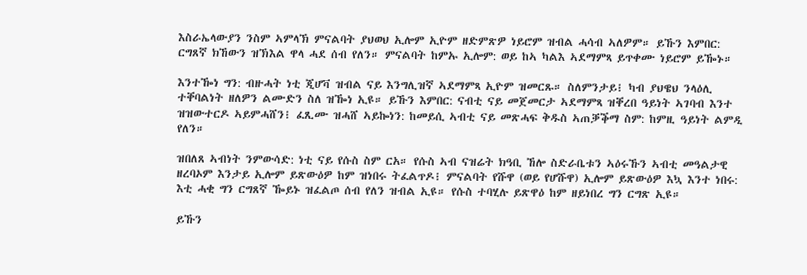እስራኤላውያን ንስም ኣምላኽ ምናልባት ያህወህ ኢሎም ኢዮም ዘድምጽዎ ነይሮም ዝብል ሓሳብ ኣለዎም። ይኹን እምበር: ርግጸኛ ክኸውን ዝኽእል ዋላ ሓደ ሰብ የለን። ምናልባት ከምኡ ኢሎም: ወይ ከኣ ካልእ ኣደማምጻ ይጥቀሙ ነይሮም ይዀኑ።

እንተዀነ ግን: ብዙሓት ነቲ ጂሆቫ ዝብል ናይ እንግሊዝኛ ኣደማምጻ ኢዮም ዝመርጹ። ስለምንታይ፧ ካብ ያህዌህ ንላዕሊ ተቐባልነት ዘለዎን ልሙድን ስለ ዝዀነ ኢዩ። ይኹን እምበር: ናብቲ ናይ መጀመርታ ኣደማምጻ ዝቐረበ ዓይነት ኣገባብ እንተ ዝዝውተርዶ ኣይምሓሸን፧ ፈጺሙ ዝሓሸ ኣይኰነን: ከመይሲ ኣብቲ ናይ መጽሓፍ ቅዱስ ኣጠቓቕማ ስም: ከምዚ ዓይነት ልምዲ የለን።

ዝበለጸ ኣብነት ንምውሳድ: ነቲ ናይ የሱስ ስም ርአ። የሱስ ኣብ ናዝሬት ክዓቢ ኸሎ ስድራቤቱን ኣዕሩኹን ኣብቲ መዓልታዊ ዘረባኦም እንታይ ኢሎም ይጽውዕዎ ከም ዝነበሩ ትፈልጥዶ፧ ምናልባት የሹዋ (ወይ የሆሹዋ) ኢሎም ይጽውዕዎ እኳ እንተ ነበሩ: እቲ ሓቂ ግን ርግጸኛ ዀይኑ ዝፈልጦ ሰብ የለን ዝብል ኢዩ። የሱስ ተባሂሉ ይጽዋዕ ከም ዘይነበረ ግን ርግጽ ኢዩ።

ይኹን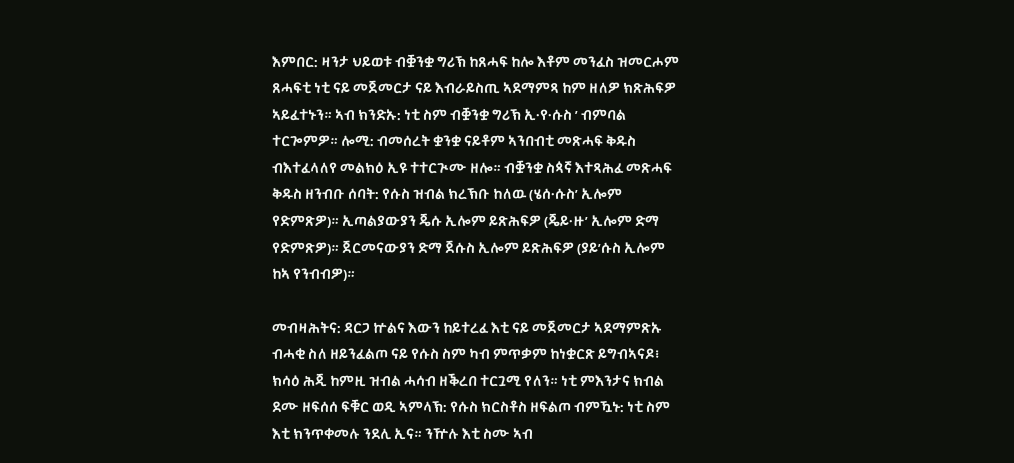እምበር: ዛንታ ህይወቱ ብቛንቋ ግሪኽ ከጸሓፍ ከሎ እቶም መንፈስ ዝመርሖም ጸሓፍቲ ነቲ ናይ መጀመርታ ናይ እብራይስጢ ኣደማምጻ ከም ዘለዎ ክጽሕፍዎ ኣይፈተኑን። ኣብ ክንድኡ: ነቲ ስም ብቛንቋ ግሪኽ ኢ·የ·ሱስ ʹ ብምባል ተርጐምዎ። ሎሚ: ብመሰረት ቋንቋ ናይቶም ኣንበብቲ መጽሓፍ ቅዱስ ብእተፈላለየ መልክዕ ኢዩ ተተርጒሙ ዘሎ። ብቛንቋ ስጳኛ እተጻሕፈ መጽሓፍ ቅዱስ ዘንብቡ ሰባት: የሱስ ዝብል ክረኽቡ ከለዉ (ሄሰ·ሱስʹ ኢሎም የድምጽዎ)። ኢጣልያውያን ጄሱ ኢሎም ይጽሕፍዎ (ጄይ·ዙʹ ኢሎም ድማ የድምጽዎ)። ጀርመናውያን ድማ ጀሱስ ኢሎም ይጽሕፍዎ (ያይʹሱስ ኢሎም ከኣ የንብብዎ)።

መብዛሕትና: ዳርጋ ኵልና እውን ከይተረፈ እቲ ናይ መጀመርታ ኣደማምጽኡ ብሓቂ ስለ ዘይንፈልጦ ናይ የሱስ ስም ካብ ምጥቃም ከነቋርጽ ይግብኣናዶ፧ ክሳዕ ሕጂ ከምዚ ዝብል ሓሳብ ዘቕረበ ተርጓሚ የለን። ነቲ ምእንታና ክብል ደሙ ዘፍሰሰ ፍቑር ወዲ ኣምላኽ: የሱስ ክርስቶስ ዘፍልጦ ብምዃኑ: ነቲ ስም እቲ ክንጥቀመሉ ንደሊ ኢና። ንዅሉ እቲ ስሙ ኣብ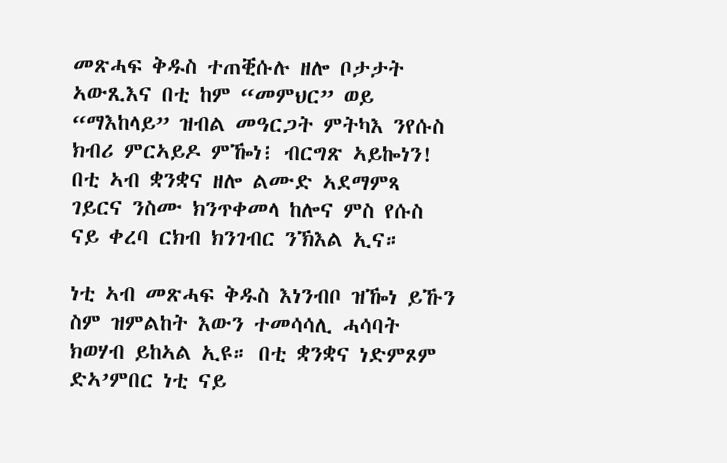መጽሓፍ ቅዱስ ተጠቒሱሉ ዘሎ ቦታታት ኣውጺእና በቲ ከም “መምህር” ወይ “ማእከላይ” ዝብል መዓርጋት ምትካእ ንየሱስ ክብሪ ምርኣይዶ ምዀነ፧ ብርግጽ ኣይኰነን! በቲ ኣብ ቋንቋና ዘሎ ልሙድ ኣደማምጻ ገይርና ንስሙ ክንጥቀመላ ከሎና ምስ የሱስ ናይ ቀረባ ርክብ ክንገብር ንኽእል ኢና።

ነቲ ኣብ መጽሓፍ ቅዱስ እነንብቦ ዝዀነ ይኹን ስም ዝምልከት እውን ተመሳሳሊ ሓሳባት ክወሃብ ይከኣል ኢዩ። በቲ ቋንቋና ነድምጾም ድኣ’ምበር ነቲ ናይ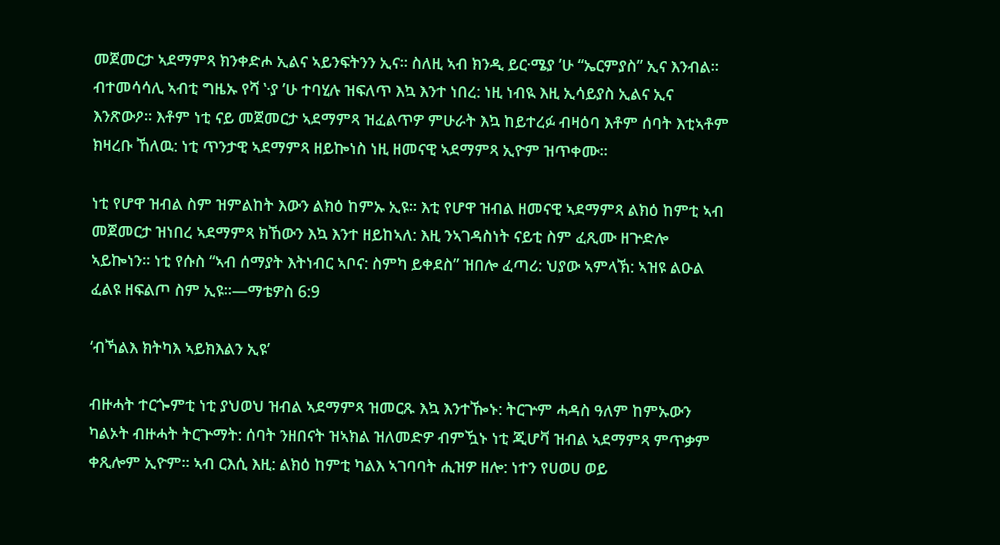መጀመርታ ኣደማምጻ ክንቀድሖ ኢልና ኣይንፍትንን ኢና። ስለዚ ኣብ ክንዲ ይር·ሜያ ʹሁ “ኤርምያስ” ኢና እንብል። ብተመሳሳሊ ኣብቲ ግዜኡ የሻ ʽ·ያ ʹሁ ተባሂሉ ዝፍለጥ እኳ እንተ ነበረ: ነዚ ነብዪ እዚ ኢሳይያስ ኢልና ኢና እንጽውዖ። እቶም ነቲ ናይ መጀመርታ ኣደማምጻ ዝፈልጥዎ ምሁራት እኳ ከይተረፉ ብዛዕባ እቶም ሰባት እቲኣቶም ክዛረቡ ኸለዉ: ነቲ ጥንታዊ ኣደማምጻ ዘይኰነስ ነዚ ዘመናዊ ኣደማምጻ ኢዮም ዝጥቀሙ።

ነቲ የሆዋ ዝብል ስም ዝምልከት እውን ልክዕ ከምኡ ኢዩ። እቲ የሆዋ ዝብል ዘመናዊ ኣደማምጻ ልክዕ ከምቲ ኣብ መጀመርታ ዝነበረ ኣደማምጻ ክኸውን እኳ እንተ ዘይከኣለ: እዚ ንኣገዳስነት ናይቲ ስም ፈጺሙ ዘጕድሎ ኣይኰነን። ነቲ የሱስ “ኣብ ሰማያት እትነብር ኣቦና: ስምካ ይቀደስ” ዝበሎ ፈጣሪ: ህያው ኣምላኽ: ኣዝዩ ልዑል ፈልዩ ዘፍልጦ ስም ኢዩ።—ማቴዎስ 6:9

‘ብኻልእ ክትካእ ኣይክእልን ኢዩ’

ብዙሓት ተርጐምቲ ነቲ ያህወህ ዝብል ኣደማምጻ ዝመርጹ እኳ እንተዀኑ: ትርጕም ሓዳስ ዓለም ከምኡውን ካልኦት ብዙሓት ትርጕማት: ሰባት ንዘበናት ዝኣክል ዝለመድዎ ብምዃኑ ነቲ ጂሆቫ ዝብል ኣደማምጻ ምጥቃም ቀጺሎም ኢዮም። ኣብ ርእሲ እዚ: ልክዕ ከምቲ ካልእ ኣገባባት ሒዝዎ ዘሎ: ነተን የሀወሀ ወይ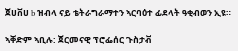ጀሀቨሀ b ዝብላ ናይ ቴትራግራማተን ኣርባዕተ ፊደላት ዓቂብወን ኢዩ።

ኣቐድም ኣቢሉ: ጀርመናዊ ፕሮፌሰር ጉስታቭ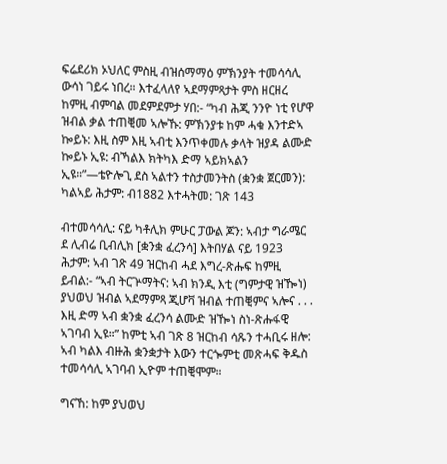ፍሬደሪክ ኦህለር ምስዚ ብዝሰማማዕ ምኽንያት ተመሳሳሊ ውሳነ ገይሩ ነበረ። እተፈላለየ ኣደማምጻታት ምስ ዘርዘረ ከምዚ ብምባል መደምደምታ ሃበ:- “ካብ ሕጂ ንንዮ ነቲ የሆዋ ዝብል ቃል ተጠቒመ ኣሎኹ: ምኽንያቱ ከም ሓቁ እንተድኣ ኰይኑ: እዚ ስም እዚ ኣብቲ እንጥቀመሉ ቃላት ዝያዳ ልሙድ ኰይኑ ኢዩ: ብኻልእ ክትካእ ድማ ኣይክኣልን ኢዩ።”—ቴዮሎጊ ደስ ኣልተን ተስታመንትስ (ቋንቋ ጀርመን): ካልኣይ ሕታም: ብ1882 እተሓትመ: ገጽ 143

ብተመሳሳሊ: ናይ ካቶሊክ ምሁር ፓውል ጆን: ኣብታ ግራሜር ደ ሊብሬ ቢብሊክ [ቋንቋ ፈረንሳ] እትበሃል ናይ 1923 ሕታም: ኣብ ገጽ 49 ዝርከብ ሓደ እግረ-ጽሑፍ ከምዚ ይብል:- “ኣብ ትርጕማትና: ኣብ ክንዲ እቲ (ግምታዊ ዝዀነ) ያህወህ ዝብል ኣደማምጻ ጂሆቫ ዝብል ተጠቒምና ኣሎና . . . እዚ ድማ ኣብ ቋንቋ ፈረንሳ ልሙድ ዝዀነ ስነ-ጽሑፋዊ ኣገባብ ኢዩ።” ከምቲ ኣብ ገጽ 8 ዝርከብ ሳጹን ተሓቢሩ ዘሎ: ኣብ ካልእ ብዙሕ ቋንቋታት እውን ተርጐምቲ መጽሓፍ ቅዱስ ተመሳሳሊ ኣገባብ ኢዮም ተጠቒሞም።

ግናኸ: ከም ያህወህ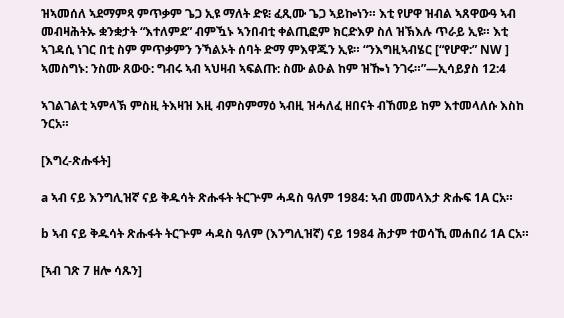ዝኣመሰለ ኣደማምጻ ምጥቃም ጌጋ ኢዩ ማለት ድዩ፧ ፈጺሙ ጌጋ ኣይኰነን። እቲ የሆዋ ዝብል ኣጸዋውዓ ኣብ መብዛሕትኡ ቋንቋታት “እተለምደ” ብምዃኑ ኣንበብቲ ቀልጢፎም ክርድእዎ ስለ ዝኽእሉ ጥራይ ኢዩ። እቲ ኣገዳሲ ነገር በቲ ስም ምጥቃምን ንኻልኦት ሰባት ድማ ምእዋጁን ኢዩ። “ንእግዚኣብሄር [“የሆዋ:” NW ] ኣመስግኑ: ንስሙ ጸውዑ: ግብሩ ኣብ ኣህዛብ ኣፍልጡ: ስሙ ልዑል ከም ዝዀነ ንገሩ።”—ኢሳይያስ 12:4

ኣገልገልቲ ኣምላኽ ምስዚ ትእዛዝ እዚ ብምስምማዕ ኣብዚ ዝሓለፈ ዘበናት ብኸመይ ከም እተመላለሱ እስከ ንርአ።

[እግረ-ጽሑፋት]

a ኣብ ናይ እንግሊዝኛ ናይ ቅዱሳት ጽሑፋት ትርጕም ሓዳስ ዓለም 1984: ኣብ መመላእታ ጽሑፍ 1A ርአ።

b ኣብ ናይ ቅዱሳት ጽሑፋት ትርጕም ሓዳስ ዓለም (እንግሊዝኛ) ናይ 1984 ሕታም ተወሳኺ መሐበሪ 1A ርአ።

[ኣብ ገጽ 7 ዘሎ ሳጹን]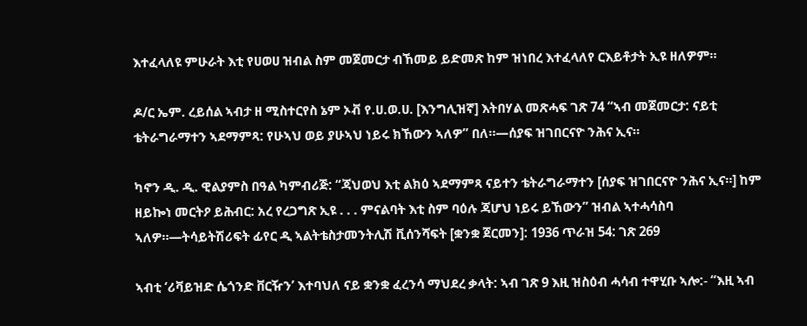እተፈላለዩ ምሁራት እቲ የሀወሀ ዝብል ስም መጀመርታ ብኸመይ ይድመጽ ከም ዝነበረ እተፈላለየ ርእይቶታት ኢዩ ዘለዎም።

ዶ/ር ኤም. ረይሰል ኣብታ ዘ ሚስተርየስ ኔም ኦቭ የ.ሀ.ወ.ሀ. [እንግሊዝኛ] እትበሃል መጽሓፍ ገጽ 74 “ኣብ መጀመርታ: ናይቲ ቴትራግራማተን ኣደማምጻ: የሁኣህ ወይ ያሁኣህ ነይሩ ክኸውን ኣለዎ” በለ።—ሰያፍ ዝገበርናዮ ንሕና ኢና።

ካኖን ዲ. ዲ. ዊልያምስ በዓል ካምብሪጅ: “ጃህወህ እቲ ልክዕ ኣደማምጻ ናይተን ቴትራግራማተን [ሰያፍ ዝገበርናዮ ንሕና ኢና።] ከም ዘይኰነ መርትዖ ይሕብር: አረ የረጋግጽ ኢዩ . . . ምናልባት እቲ ስም ባዕሉ ጃሆህ ነይሩ ይኸውን” ዝብል ኣተሓሳስባ ኣለዎ።—ትሳይትሽሪፍት ፊየር ዲ ኣልትቴስታመንትሊሽ ቪሰንሻፍት [ቋንቋ ጀርመን]: 1936 ጥራዝ 54: ገጽ 269

ኣብቲ ‘ሪቫይዝድ ሴጎንድ ቨርዥን’ እተባህለ ናይ ቋንቋ ፈረንሳ ማህደረ ቃላት: ኣብ ገጽ 9 እዚ ዝስዕብ ሓሳብ ተዋሂቡ ኣሎ:- “እዚ ኣብ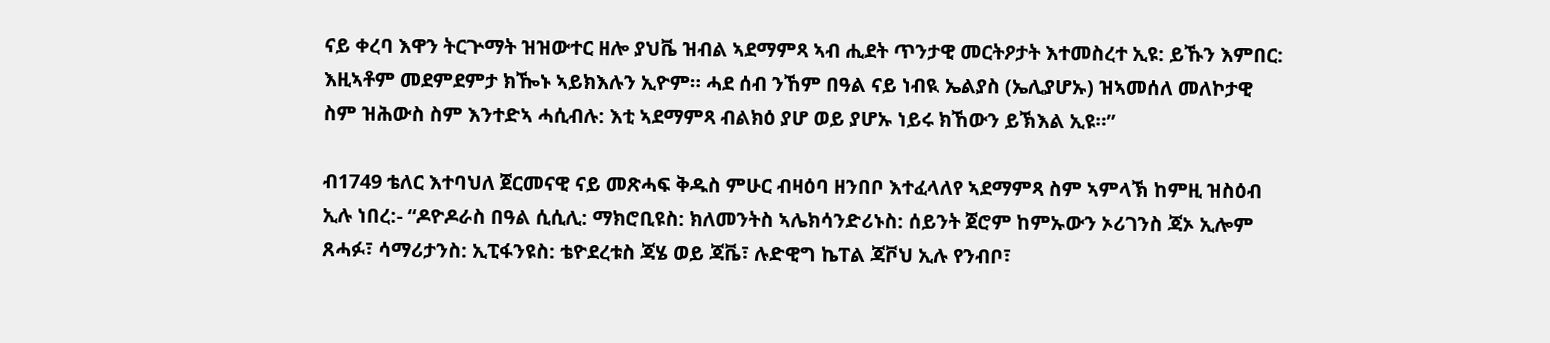ናይ ቀረባ እዋን ትርጕማት ዝዝውተር ዘሎ ያህቬ ዝብል ኣደማምጻ ኣብ ሒደት ጥንታዊ መርትዖታት እተመስረተ ኢዩ: ይኹን እምበር: እዚኣቶም መደምደምታ ክዀኑ ኣይክእሉን ኢዮም። ሓደ ሰብ ንኸም በዓል ናይ ነብዪ ኤልያስ (ኤሊያሆኡ) ዝኣመሰለ መለኮታዊ ስም ዝሕውስ ስም እንተድኣ ሓሲብሉ: እቲ ኣደማምጻ ብልክዕ ያሆ ወይ ያሆኡ ነይሩ ክኸውን ይኽእል ኢዩ።”

ብ1749 ቴለር እተባህለ ጀርመናዊ ናይ መጽሓፍ ቅዱስ ምሁር ብዛዕባ ዘንበቦ እተፈላለየ ኣደማምጻ ስም ኣምላኽ ከምዚ ዝስዕብ ኢሉ ነበረ:- “ዶዮዶራስ በዓል ሲሲሊ: ማክሮቢዩስ: ክለመንትስ ኣሌክሳንድሪኑስ: ሰይንት ጀሮም ከምኡውን ኦሪገንስ ጃኦ ኢሎም ጸሓፉ፣ ሳማሪታንስ: ኢፒፋንዩስ: ቴዮደረቱስ ጃሄ ወይ ጃቬ፣ ሉድዊግ ኬፐል ጃቮህ ኢሉ የንብቦ፣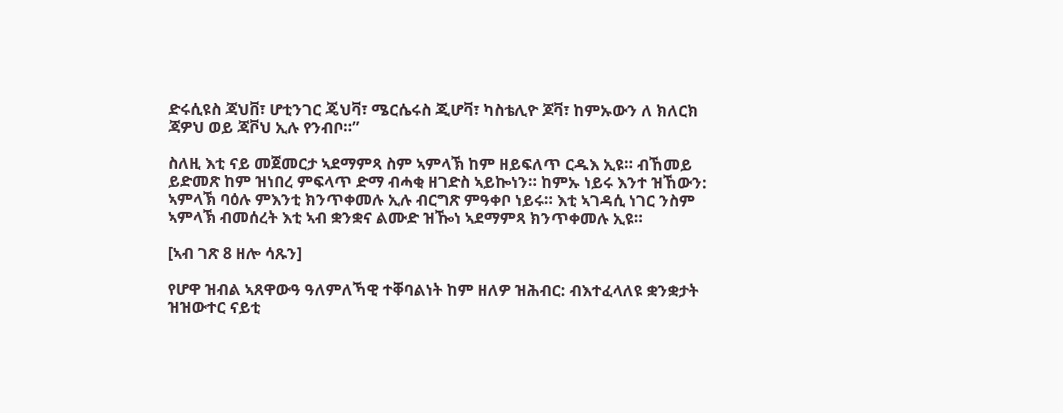ድሩሲዩስ ጃህቨ፣ ሆቲንገር ጄህቫ፣ ሜርሴሩስ ጂሆቫ፣ ካስቴሊዮ ጆቫ፣ ከምኡውን ለ ክለርክ ጃዎህ ወይ ጃቮህ ኢሉ የንብቦ።”

ስለዚ እቲ ናይ መጀመርታ ኣደማምጻ ስም ኣምላኽ ከም ዘይፍለጥ ርዱእ ኢዩ። ብኸመይ ይድመጽ ከም ዝነበረ ምፍላጥ ድማ ብሓቂ ዘገድስ ኣይኰነን። ከምኡ ነይሩ እንተ ዝኸውን: ኣምላኽ ባዕሉ ምእንቲ ክንጥቀመሉ ኢሉ ብርግጽ ምዓቀቦ ነይሩ። እቲ ኣገዳሲ ነገር ንስም ኣምላኽ ብመሰረት እቲ ኣብ ቋንቋና ልሙድ ዝዀነ ኣደማምጻ ክንጥቀመሉ ኢዩ።

[ኣብ ገጽ 8 ዘሎ ሳጹን]

የሆዋ ዝብል ኣጸዋውዓ ዓለምለኻዊ ተቐባልነት ከም ዘለዎ ዝሕብር: ብእተፈላለዩ ቋንቋታት ዝዝውተር ናይቲ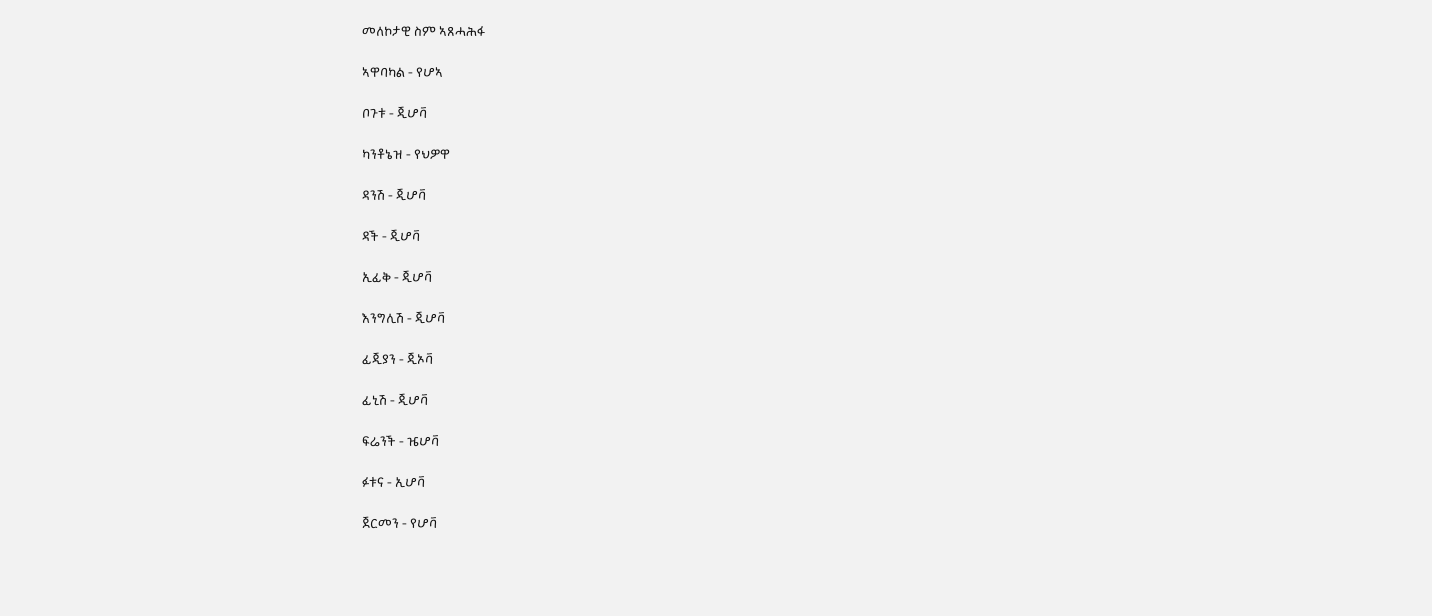መለኮታዊ ስም ኣጸሓሕፋ

ኣዋባካል - የሆኣ

ቦጉቱ - ጂሆቫ

ካንቶኔዝ - የህዎዋ

ዳንሽ - ጂሆቫ

ዳች - ጂሆቫ

ኢፊቅ - ጂሆቫ

እንግሊሽ - ጂሆቫ

ፊጂያን - ጂኦቫ

ፊኒሽ - ጂሆቫ

ፍሬንች - ዤሆቫ

ፉቱና - ኢሆቫ

ጀርመን - የሆቫ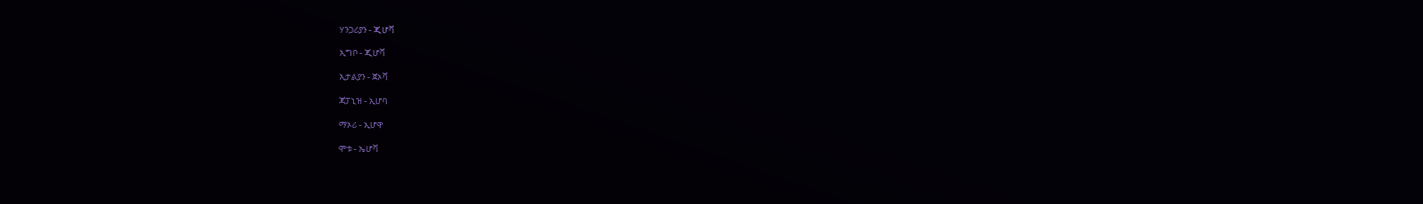ሃንጋሪያን - ጂሆቫ

ኢግቦ - ጂሆቫ

ኢታልያን - ጀኦቫ

ጃፓኒዝ - ኢሆባ

ማኦሪ - ኢሆዋ

ሞቱ - ኤሆቫ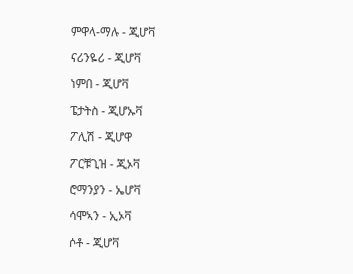ምዋላ-ማሉ - ጂሆቫ

ናሪንዬሪ - ጂሆቫ

ነምበ - ጂሆቫ

ፔታትስ - ጂሆኡቫ

ፖሊሽ - ጂሆዋ

ፖርቹጊዝ - ጂኦቫ

ሮማንያን - ኤሆቫ

ሳሞኣን - ኢኦቫ

ሶቶ - ጂሆቫ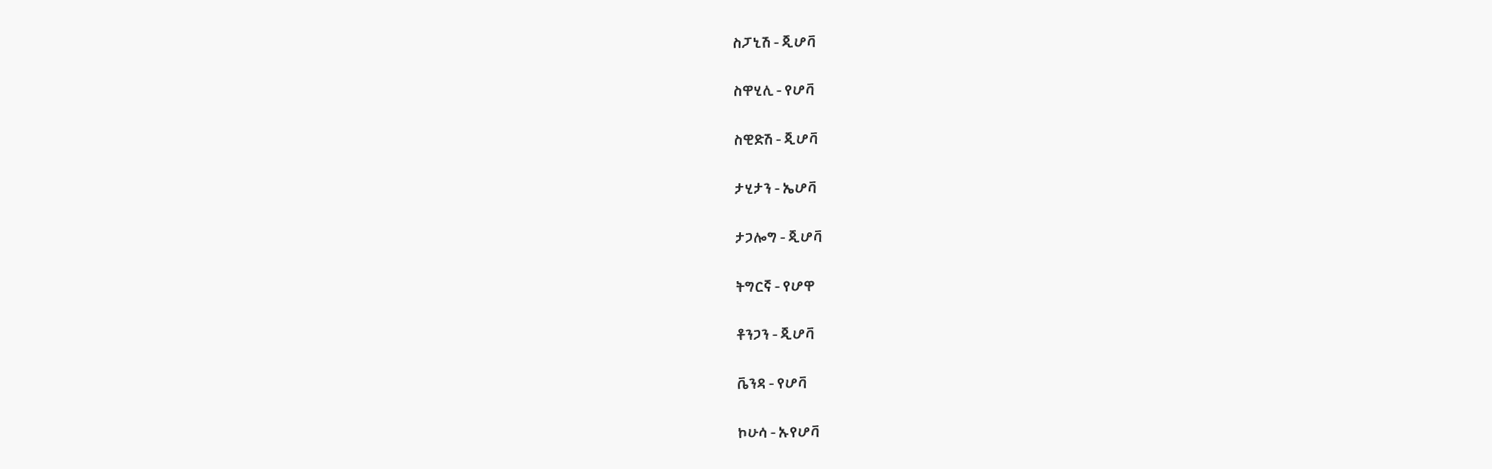ስፓኒሽ - ጂሆቫ

ስዋሂሊ - የሆቫ

ስዊድሽ - ጂሆቫ

ታሂታን - ኤሆቫ

ታጋሎግ - ጂሆቫ

ትግርኛ - የሆዋ

ቶንጋን - ጂሆቫ

ቬንዳ - የሆቫ

ኮሁሳ - ኡየሆቫ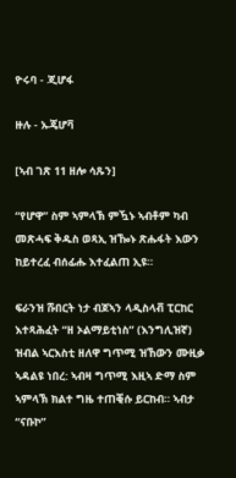ዮሩባ - ጂሆፋ

ዙሉ - ኡጄሆቫ

[ኣብ ገጽ 11 ዘሎ ሳጹን]

“የሆዋ” ስም ኣምላኽ ምዃኑ ኣብቶም ካብ መጽሓፍ ቅዱስ ወጻኢ ዝዀኑ ጽሑፋት እውን ከይተረፈ ብሰፊሑ እተፈልጠ ኢዩ።

ፍራንዝ ሹበርት ነታ ብጆኣን ላዲስላቭ ፒርከር እተጻሕፈት “ዘ ኦልማይቲነስ” (እንግሊዝኛ) ዝብል ኣርእስቲ ዘለዋ ግጥሚ ዝኸውን ሙዚቃ ኣዳልዩ ነበረ: ኣብዛ ግጥሚ እዚኣ ድማ ስም ኣምላኽ ክልተ ግዜ ተጠቒሱ ይርከብ። ኣብታ “ናቡኮ”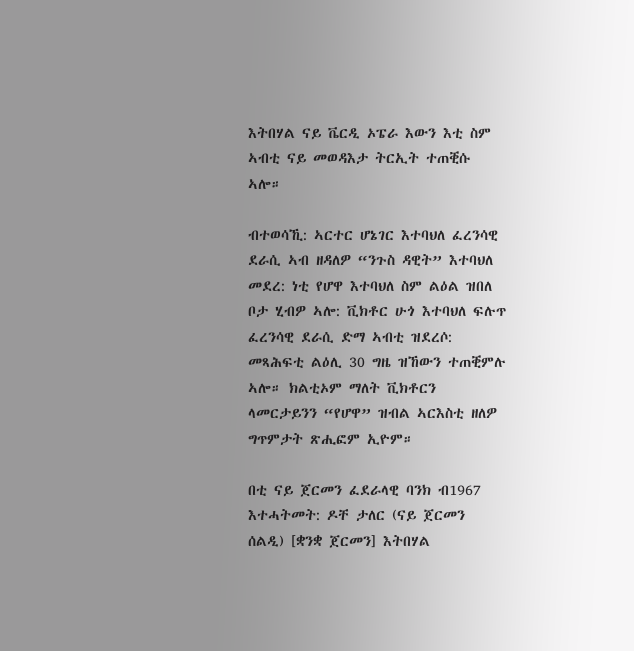እትበሃል ናይ ቬርዲ ኦፔራ እውን እቲ ስም ኣብቲ ናይ መወዳእታ ትርኢት ተጠቒሱ ኣሎ።

ብተወሳኺ: ኣርተር ሆኔገር እተባህለ ፈረንሳዊ ደራሲ ኣብ ዘዳለዎ “ንጉስ ዳዊት” እተባህለ መደረ: ነቲ የሆዋ እተባህለ ስም ልዕል ዝበለ ቦታ ሂብዎ ኣሎ: ቪክቶር ሁጎ እተባህለ ፍሉጥ ፈረንሳዊ ደራሲ ድማ ኣብቲ ዝደረሶ: መጻሕፍቲ ልዕሊ 30 ግዜ ዝኸውን ተጠቒምሉ ኣሎ። ክልቲኦም ማለት ቪክቶርን ላመርታይንን “የሆዋ” ዝብል ኣርእስቲ ዘለዎ ግጥምታት ጽሒፎም ኢዮም።

በቲ ናይ ጀርመን ፈደራላዊ ባንክ ብ1967 እተሓትመት: ዶቸ ታለር (ናይ ጀርመን ሰልዲ) [ቋንቋ ጀርመን] እትበሃል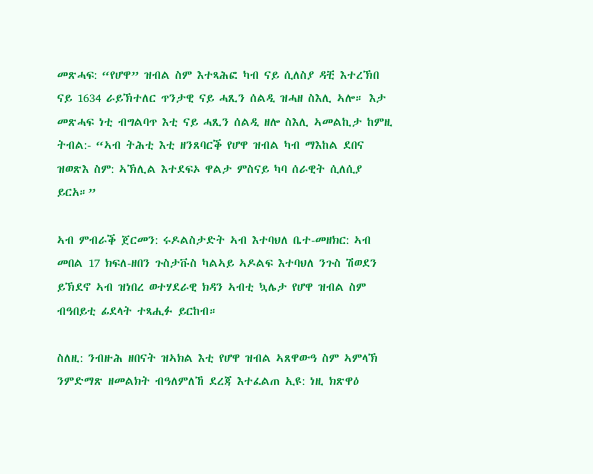መጽሓፍ: “የሆዋ” ዝብል ስም እተጻሕፎ ካብ ናይ ሲለስያ ዳቺ እተረኽበ ናይ 1634 ራይኽተለር ጥንታዊ ናይ ሓጺን ሰልዲ ዝሓዘ ስእሊ ኣሎ። እታ መጽሓፍ ነቲ ብግልባጥ እቲ ናይ ሓጺን ሰልዲ ዘሎ ስእሊ ኣመልኪታ ከምዚ ትብል:- “ኣብ ትሕቲ እቲ ዘንጸባርቕ የሆዋ ዝብል ካብ ማእከል ደበና ዝወጽእ ስም: ኣኽሊል እተደፍኦ ዋልታ ምስናይ ካባ ሰራዊት ሲለሲያ ይርአ።”

ኣብ ምብራቕ ጀርመን: ሩዶልስታድት ኣብ እተባህለ ቤተ-መዘክር: ኣብ መበል 17 ክፍለ-ዘበን ጉስታቩስ ካልኣይ ኣዶልፍ እተባህለ ንጉስ ሽወደን ይኽደኖ ኣብ ዝነበረ ወተሃደራዊ ክዳን ኣብቲ ኳሌታ የሆዋ ዝብል ስም ብዓበይቲ ፊደላት ተጻሒፉ ይርከብ።

ስለዚ: ንብዙሕ ዘበናት ዝኣክል እቲ የሆዋ ዝብል ኣጸዋውዓ ስም ኣምላኽ ንምድማጽ ዘመልክት ብዓለምለኸ ደረጃ እተፈልጠ ኢዩ: ነዚ ክጽዋዕ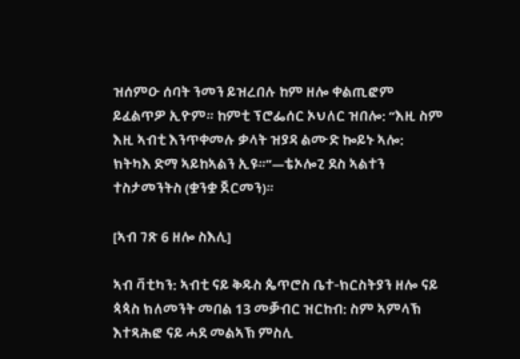ዝሰምዑ ሰባት ንመን ይዝረበሉ ከም ዘሎ ቀልጢፎም ይፈልጥዎ ኢዮም። ከምቲ ፕሮፌሰር ኦህለር ዝበሎ: “እዚ ስም እዚ ኣብቲ እንጥቀመሉ ቃላት ዝያዳ ልሙድ ኰይኑ ኣሎ: ክትካእ ድማ ኣይከኣልን ኢዩ።”—ቴኦሎጊ ደስ ኣልተን ተስታመንትስ (ቋንቋ ጀርመን)።

[ኣብ ገጽ 6 ዘሎ ስእሊ]

ኣብ ቫቲካን: ኣብቲ ናይ ቅዱስ ጴጥሮስ ቤተ-ክርስትያን ዘሎ ናይ ጳጳስ ክለመንት መበል 13 መቓብር ዝርከብ: ስም ኣምላኽ እተጻሕፎ ናይ ሓደ መልኣኽ ምስሊ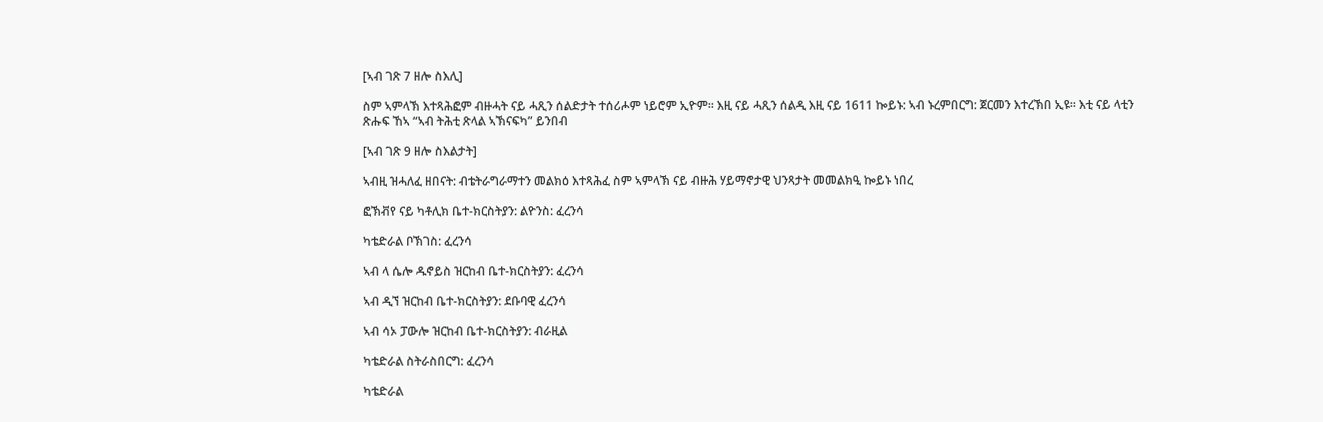[ኣብ ገጽ 7 ዘሎ ስእሊ]

ስም ኣምላኽ እተጻሕፎም ብዙሓት ናይ ሓጺን ሰልድታት ተሰሪሖም ነይሮም ኢዮም። እዚ ናይ ሓጺን ሰልዲ እዚ ናይ 1611 ኰይኑ: ኣብ ኑረምበርግ: ጀርመን እተረኽበ ኢዩ። እቲ ናይ ላቲን ጽሑፍ ኸኣ “ኣብ ትሕቲ ጽላል ኣኽናፍካ” ይንበብ

[ኣብ ገጽ 9 ዘሎ ስእልታት]

ኣብዚ ዝሓለፈ ዘበናት: ብቴትራግራማተን መልክዕ እተጻሕፈ ስም ኣምላኽ ናይ ብዙሕ ሃይማኖታዊ ህንጻታት መመልክዒ ኰይኑ ነበረ

ፎኽቭየ ናይ ካቶሊክ ቤተ-ክርስትያን: ልዮንስ: ፈረንሳ

ካቴድራል ቦኽገስ: ፈረንሳ

ኣብ ላ ሴሎ ዱኖይስ ዝርከብ ቤተ-ክርስትያን: ፈረንሳ

ኣብ ዲኘ ዝርከብ ቤተ-ክርስትያን: ደቡባዊ ፈረንሳ

ኣብ ሳኦ ፓውሎ ዝርከብ ቤተ-ክርስትያን: ብራዚል

ካቴድራል ስትራስበርግ: ፈረንሳ

ካቴድራል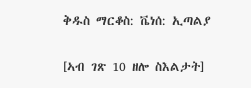ቅዱስ ማርቆስ: ቬነሰ: ኢጣልያ

[ኣብ ገጽ 10 ዘሎ ስእልታት]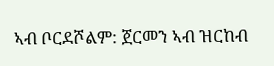ኣብ ቦርደሾልም: ጀርመን ኣብ ዝርከብ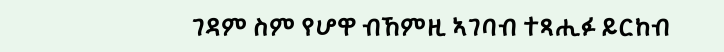ገዳም ስም የሆዋ ብኸምዚ ኣገባብ ተጻሒፉ ይርከብ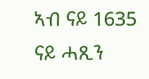ኣብ ናይ 1635 ናይ ሓጺን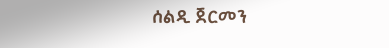ሰልዲ ጀርመን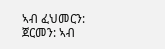ኣብ ፈህመርን: ጀርመን: ኣብ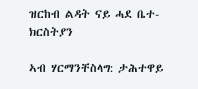ዝርከብ ልዳት ናይ ሓደ ቤተ-ክርስትያን

ኣብ ሃርማንቸስላግ: ታሕተዋይ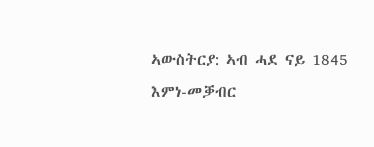ኣውስትርያ: ኣብ ሓደ ናይ 1845 እምነ-መቓብር